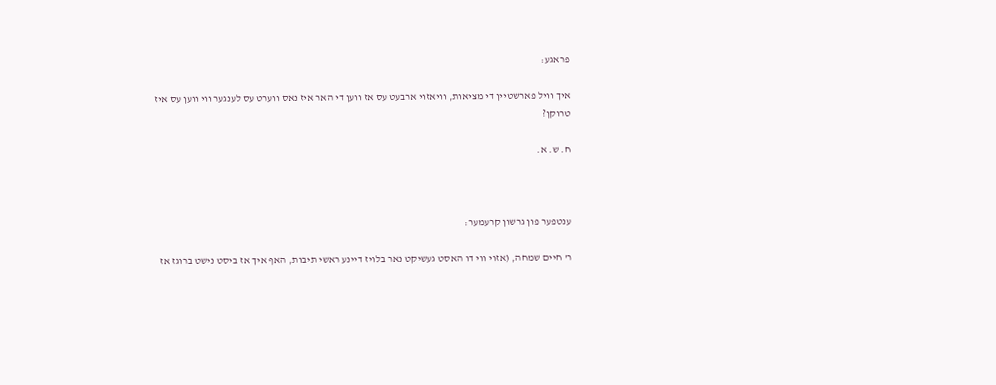פראגע:

איך וויל פארשטיין די מציאות, וויאזוי ארבעט עס אז ווען די האר איז נאס ווערט עס לענגער ווי ווען עס איז טרוקן?

ח. ש. א.



ענטפער פון גרשון קרעמער:

ר' חיים שמחה, (אזוי ווי דו האסט געשיקט נאר בלויז דיינע ראשי תיבות, האף איך אז ביסט נישט ברוגז אז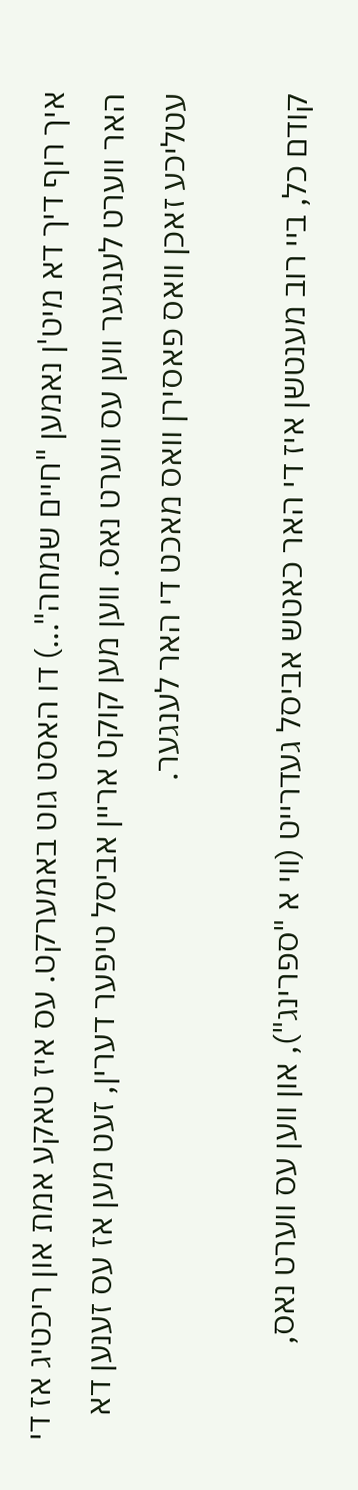איך רוף דיך דא מיט'ן נאמען "חיים שמחה"...) דו האסט גוט באמערקט. עס איז טאקע אמת און ריכטיג אז די האר ווערט לענגער ווען עס ווערט נאס. ווען מען קוקט אריין אביסל טיפער דערין, זעט מען אז עס זענען דא עטליכע זאכן וואס פאסירן וואס מאכט די האר לענגער.

קודם כל, ביי רוב מענטשן איז די האר כאטש אביסל געדרייט (ווי א "ספרינג"), און ווען עס ווערט נאס,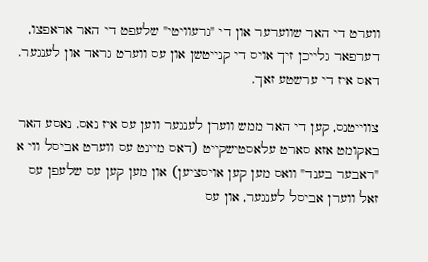ווערט די האר שווערער און די "גרעוויטי" שלעפט די האר אראפצו, דערפאר גלייכן זיך אויס די קנייטשן און עס ווערט גראד און לענגער. דאס איז די ערשטע זאך.

צווייטנס, קען די האר ממש ווערן לענגער ווען עס איז נאס. נאסע האר באקומט אזא סארט עלאסטישקייט (דאס מיינט עס ווערט אביסל ווי א "ראבער בענד" וואס מען קען אויסציען) און מען קען עס שלעפן עס זאל ווערן אביסל לענגער, און עס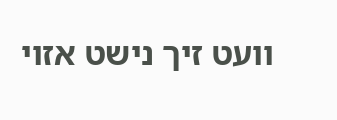וועט זיך נישט אזוי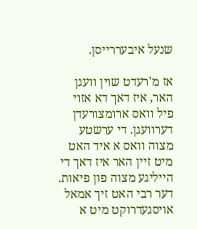שנעל איבעררייסן.

אז מ'רעדט שוין וועגן האר, איז דאך דא אזוי פיל וואס ארומצורעדן דערוועגן. די ערשטע מצוה וואס א איד האט מיט זיין האר איז דאך די הייליגע מצוה פון פיאות. דער רבי האט זיך אמאל אויסגעדרוקט מיט א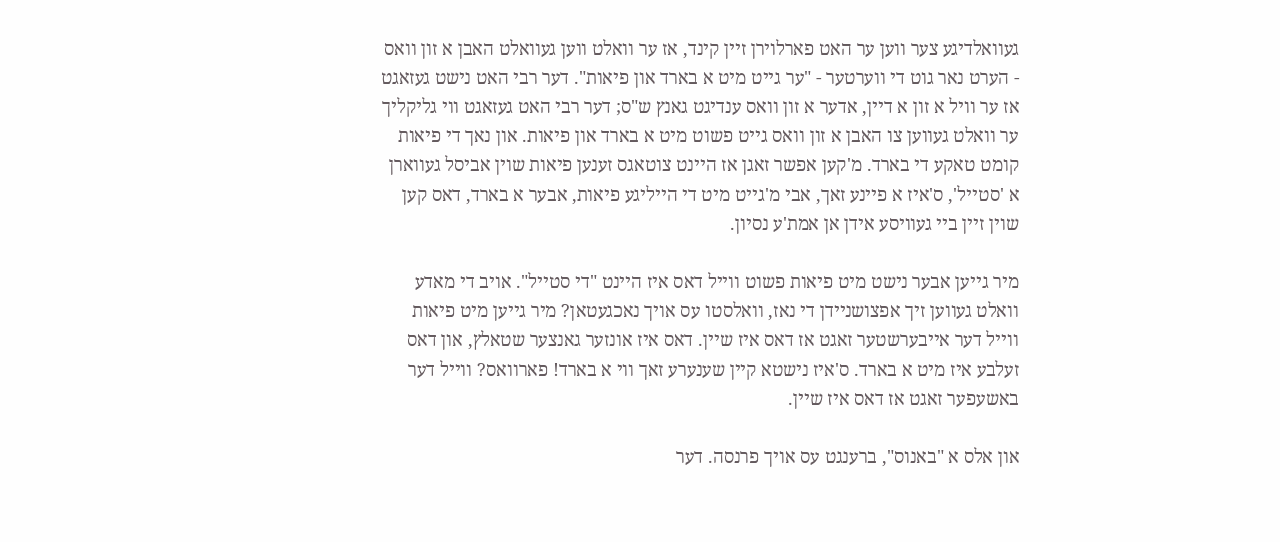געוואלדיגע צער ווען ער האט פארלוירן זיין קינד, אז ער וואלט ווען געוואלט האבן א זון וואס - הערט נאר גוט די ווערטער - "ער גייט מיט א בארד און פיאות". דער רבי האט נישט געזאגט אז ער וויל א זון א דיין, אדער א זון וואס ענדיגט גאנץ ש"ס; דער רבי האט געזאגט ווי גליקליך ער וואלט געווען צו האבן א זון וואס גייט פשוט מיט א בארד און פיאות. און נאך די פיאות קומט טאקע די בארד. מ'קען אפשר זאגן אז היינט צוטאגס זענען פיאות שוין אביסל געווארן א 'סטייל', ס'איז א פיינע זאך, אבי מ'גייט מיט די הייליגע פיאות, אבער א בארד, דאס קען שוין זיין ביי געוויסע אידן אן אמת'ע נסיון.

מיר גייען אבער נישט מיט פיאות פשוט ווייל דאס איז היינט "די סטייל". אויב די מאדע וואלט געווען זיך אפצושניידן די נאז, וואלסטו עס אויך נאכגעטאן? מיר גייען מיט פיאות ווייל דער אייבערשטער זאגט אז דאס איז שיין. דאס איז אונזער גאנצער שטאלץ, און דאס זעלבע איז מיט א בארד. ס'איז נישטא קיין שענערע זאך ווי א בארד! פארוואס? ווייל דער באשעפער זאגט אז דאס איז שיין.

און אלס א "באנוס", ברענגט עס אויך פרנסה. דער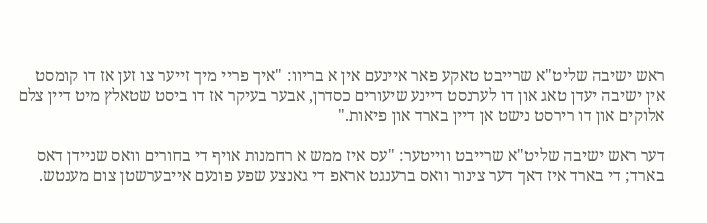ראש ישיבה שליט"א שרייבט טאקע פאר איינעם אין א בריוו: "איך פריי מיך זייער צו זען אז דו קומסט אין ישיבה יעדן טאג און דו לערנסט דיינע שיעורים כסדרן, אבער בעיקר אז דו ביסט שטאלץ מיט דיין צלם אלוקים און דו רירסט נישט אן דיין בארד און פיאות."

דער ראש ישיבה שליט"א שרייבט ווייטער: "עס איז ממש א רחמנות אויף די בחורים וואס שניידן דאס בארד; די בארד איז דאך דער צינור וואס ברענגט אראפ די גאנצע שפע פונעם אייבערשטן צום מענטש.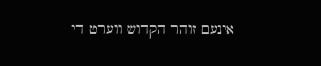אינעם זוהר הקדוש ווערט די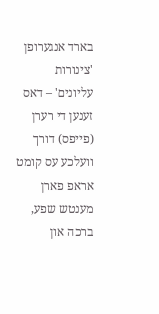בארד אנגערופן 'צינורות עליונים' – דאס זענען די רערן (פייפס) דורך וועלכע עס קומט אראפ פארן מענטש שפע, ברכה און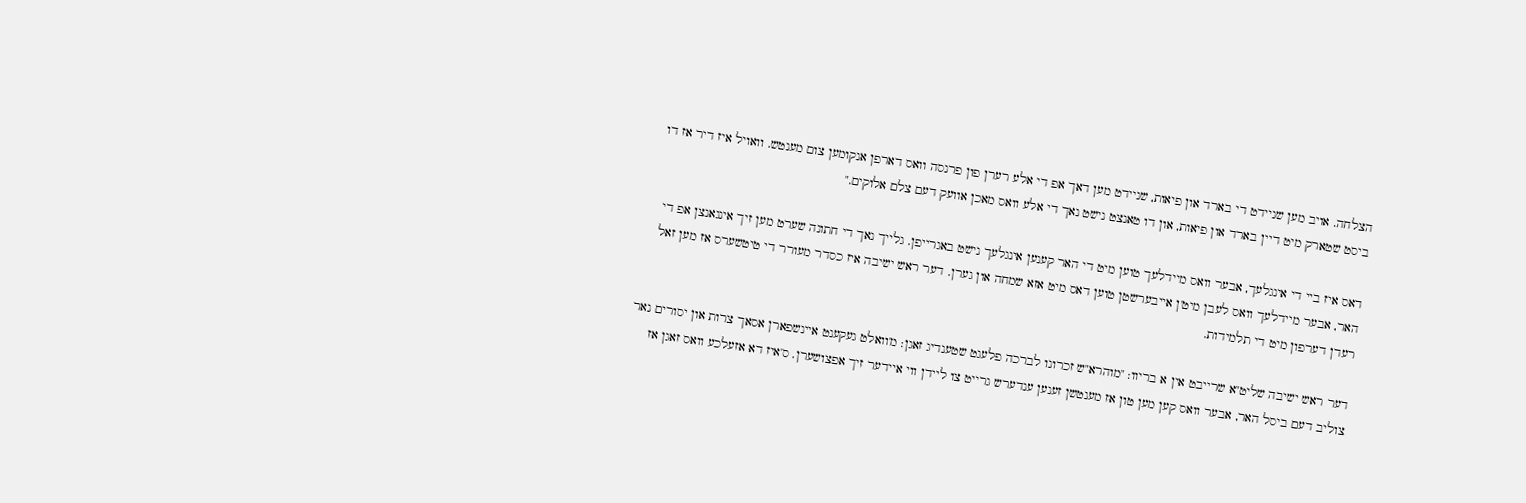הצלחה. אויב מען שניידט די בארד און פיאות, שניידט מען דאך אפ די אלע רערן פון פרנסה וואס דארפן אנקומען צום מענטש. וואויל איז דיר אז דו ביסט שטארק מיט דיין בארד און פיאות, און דו טאנצט נישט נאך די אלע וואס מאכן אוועק דעם צלם אלוקים."

דאס איז ביי די אינגלעך, אבער וואס מיידלעך טוען מיט די האר קענען אינגלעך נישט באגרייפן. גלייך נאך די חתונה שערט מען זיך אינגאנצן אפ די האר, אבער מיידלעך וואס לעבן מיט'ן אייבערשטן טוען דאס מיט אזא שמחה און גערן. דער ראש ישיבה איז כסדר מעורר די טיטשערס אז מען זאל רעדן דערפון מיט די תלמידות.

דער ראש ישיבה שליט"א שרייבט אין א בריוו: "מוהרא"ש זכרונו לברכה פלעגט שטענדיג זאגן: מ'וואלט געקענט איינשפארן אסאך צרות און יסורים נאר צוליב דעם ביסל האר, אבער וואס קען מען טון אז מענטשן זענען ענדערש גרייט צו ליידן ווי איידער זיך אפצושערן. ס'איז דא אזעלכע וואס זאגן אז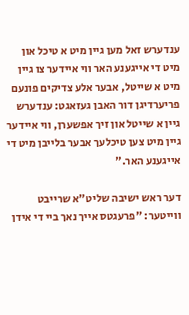ענדערש זאל מען גיין מיט א טיכל און מיט די אייגענע האר ווי איידער צו גיין מיט א שייטל, אבער אלע צדיקים פונעם פריערדיגן דור האבן געזאגט: ענדערש גיין א שייטל און זיך אפשערן, ווי איידער גיין מיט צען טיכלעך אבער בלייבן מיט די אייגענע האר."

דער ראש ישיבה שליט"א שרייבט ווייטער: "פרעגטס אייך נאך ביי די אידן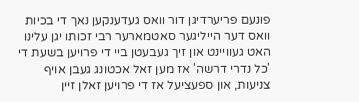פונעם פריערדיגן דור וואס געדענקען נאך די בכיות וואס דער הייליגער סאטמארער רבי זכותו יגן עלינו האט געוויינט און זיך געבעטן ביי די פרויען בשעת די 'כל נדרי דרשה' אז מען זאל אכטונג געבן אויף צניעות, און ספעציעל אז די פרויען זאלן זיין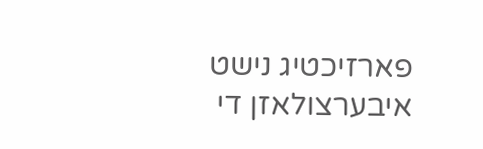פארזיכטיג נישט איבערצולאזן די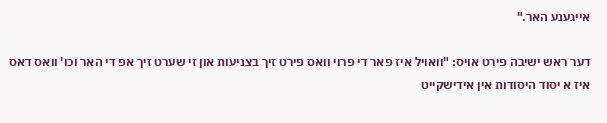אייגענע האר."

דער ראש ישיבה פירט אויס: "וואויל איז פאר די פרוי וואס פירט זיך בצניעות און זי שערט זיך אפ די האר וכו' וואס דאס איז א יסוד היסודות אין אידישקייט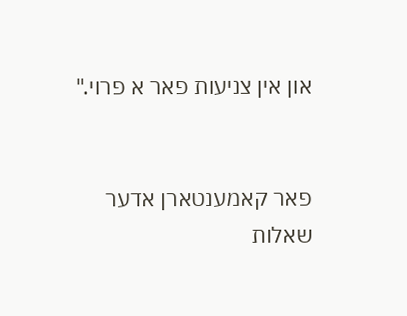און אין צניעות פאר א פרוי."


פאר קאמענטארן אדער שאלות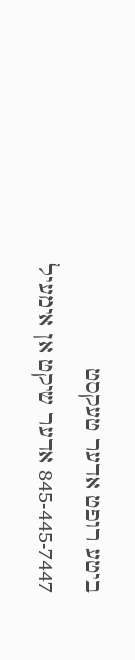ביטע רופט אדער טעקסט 845-445-7447 אדער שיקט אן אימעיל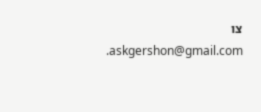צו askgershon@gmail.com.